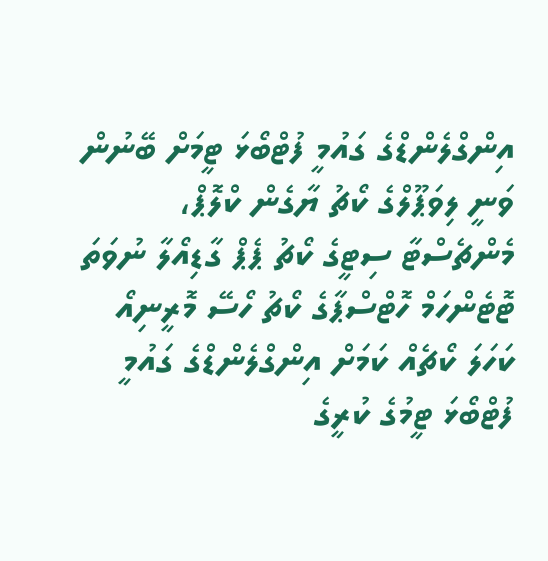އިންގްލެންޑްގެ ގައުމީ ފުޓްބޯޅަ ޓީމަށް ބޭނުން ވަނީ ލިވަޕޫލްގެ ކޯޗު ޔާގެން ކްލޮޕް، މެންޗެސްޓާ ސިޓީގެ ކޯޗު ޕެޕް ގާޑިއޯލާ ނުވަތަ ޓޮޓެންހަމް ހޮޓްސްޕާގެ ކޯޗު ހޯސޭ މޮރީނިއޯ ކަހަލަ ކޯޗެއް ކަމަށް އިންގްލެންޑްގެ ގައުމީ ފުޓްބޯޅަ ޓީމުގެ ކުރީގެ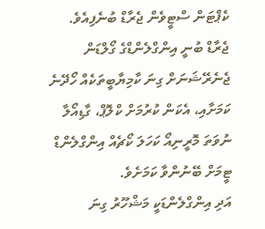ކެޕްޓަން ސްޓީވެން ޖެރާޑް ބުނެފިއެވެ.
ޖެރާޑް ބުނީ އިންގްލެންޑްގެ ގޯލްޑަން ޖެނެރޭޝަނަށް ގިނަ ކާމިޔާބީތަކެއް ހޯދޭނެ ކަމަށާއި، އެކަން ކުރުމަށް ކްލޮޕް، ގާޑިއޯލާ ނުވަތަ މޮރީނިއޯ ކަހަލަ ކޯޗެއް އިންގްލެންޑް ޓީމަށް ބޭނުންވާ ކަމަށެވެ.
އަދި އިންގްލެންޑަކީ މަޝްހޫރު ގިނަ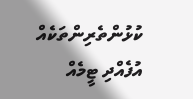ކުޅުންތެރިންތަކެއް އުފެއްދި ޓީމެއް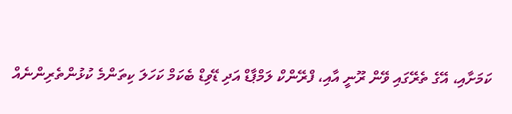ކަމަށާއި، އޭގެ ތެރޭގައި ވޭން ރޫނީ އާއި، ފްރޭންކް ލަމްޕާޑް އަދި ޑޭވިޑް ބެކަމް ކަހަލަ ކިތަންމެ ކުޅުންތެރިންނެއް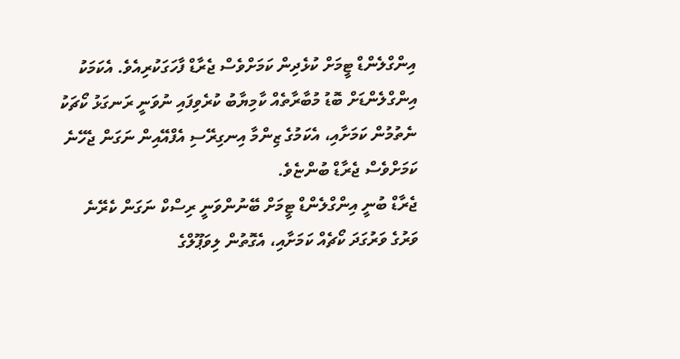އިންގްލެންޑް ޓީމަށް ކުޅެދިން ކަމަށްވެސް ޖެރާޑް ފާހަގަކުރިއެވެ. އެކަމަކު އިންގްލެންޑަށް ބޮޑު މުބާރާތެއް ކާމިޔާބު ކުރެވިފައި ނުވަނީ ރަނގަޅު ކޯޗަކު ނެތުމުން ކަމަށާއި، އެކަމުގެ ޒިންމާ އިނގިރޭސި އެފްއޭއިން ނަގަން ޖެހޭނެ ކަމަށްވެސް ޖެރާޑް ބުންޏެވެ.
ޖެރާޑް ބުނީ އިންގްލެންޑް ޓީމަށް ބޭނުންވަނީ ރިސްކް ނަގަން ކެރޭނެ ވަރުގެ ވަރުގަދަ ކޯޗެއް ކަމަށާއި، އެގޮތުން ލިވަޕޫލްގެ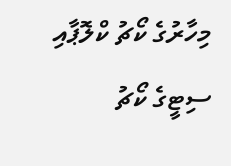މިހާރުގެ ކޯޗު ކްލޮޕާއި ސިޓީގެ ކޯޗު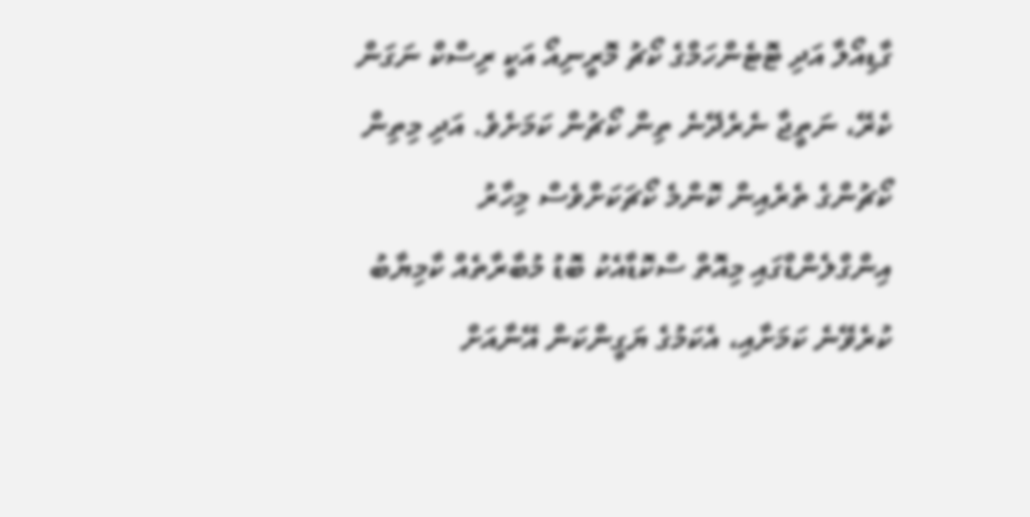ގާޑިއޯލާ އަދި ޓޮޓެންހަމްގެ ކޯޗު މޮރީނިއޯ އަކީ ރިސްކް ނަގަން ކެރޭ، ނަތީޖާ ނެރެދޭނެ ތިން ކޯޗުން ކަމަށެވެ. އަދި މިތިން ކޯޗުންގެ ތެރެއިން ކޮންމެ ކޯޗަކަށްވެސް މިހާރު އިންގްލެންޑްގައި މިއޮތް ސްކޮޑާއެކު ބޮޑު މުބާރާތެއް ކާމިޔާބު ކުރެވޭނެ ކަމަށާއި، އެކަމުގެ ޔަގީންކަން އޭނާއަށް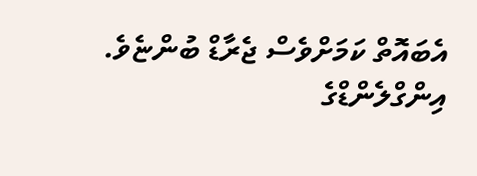އެބައޮތް ކަމަށްވެސް ޖެރާޑް ބުންޏެވެ.
އިންގްލެންޑްގެ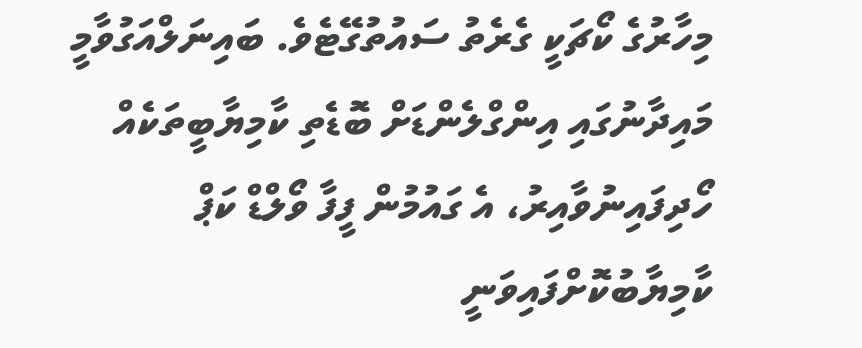މިހާރުގެ ކޯޗަކީ ގެރެތު ސައުތުގޭޓެވެ. ބައިނަލްއަގުވާމީ މައިދާނުގައި އިންގްލެންޑަށް ބޮޑެތި ކާމިޔާބީތަކެއް ހޯދިފައިނުވާއިރު، އެ ގައުމުން ފީފާ ވޯލްޑް ކަޕް ކާމިޔާބުކޮށްފައިވަނީ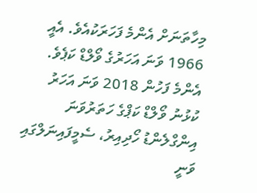މިހާތަނަށް އެންމެ ފަހަރަކުއެވެ. އެއީ 1966 ވަނަ އަހަރުގެ ވޯލްޑް ކަޕެވެ. އެންމެ ފަހުން 2018 ވަނަ އަހަރު ކުޅުނު ވޯލްޑް ކަޕްގެ ހަތަރުވަނަ އިންގްލެންޑު ހޯދިއިރު، ސެމީފައިނަލްގައި ވަނީ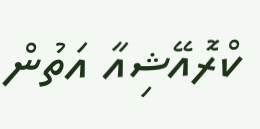ކްރޮއޭޝިއާ އަތުން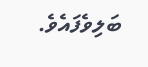ބަލިވެފައެވެ.